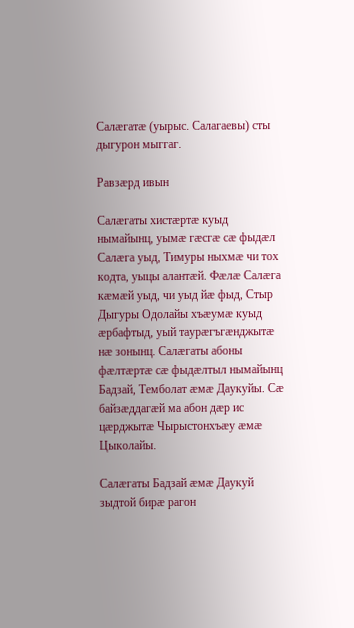Салæгатæ (уырыс. Салагаевы) сты дыгурон мыггаг.

Равзæрд ивын

Салæгаты хистæртæ куыд нымайынц, уымæ гæсгæ сæ фыдæл Салæга уыд, Тимуры ныхмæ чи тох кодта, уыцы алантæй. Фæлæ Салæга кæмæй уыд, чи уыд йæ фыд, Стыр Дыгуры Одолайы хъæумæ куыд æрбафтыд, уый таурæгъгæнджытæ нæ зонынц. Салæгаты абоны фæлтæртæ сæ фыдæлтыл нымайынц Бадзай, Темболат æмæ Даукуйы. Сæ байзæддагæй ма абон дæр ис цæрджытæ Чырыстонхъæу æмæ Цыколайы.

Салæгаты Бадзай æмæ Даукуй зыдтой бирæ рагон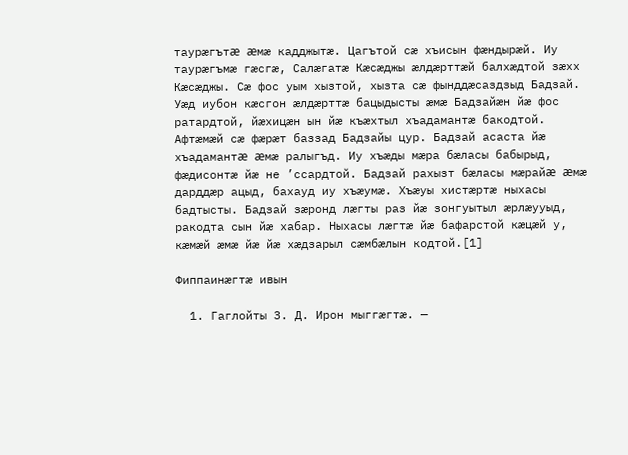таурæгътæ æмæ кадджытæ. Цагътой сæ хъисын фæндырæй. Иу таурæгъмæ гæсгæ, Салæгатæ Кæсæджы æлдæрттæй балхæдтой зæхх Кæсæджы. Сæ фос уым хызтой, хызта сæ фынддæсаздзыд Бадзай. Уæд иубон кæсгон æлдæрттæ бацыдысты æмæ Бадзайæн йæ фос ратардтой, йæхицæн ын йæ къæхтыл хъадамантæ бакодтой. Афтæмæй сæ фæрæт баззад Бадзайы цур. Бадзай асаста йæ хъадамантæ æмæ ралыгъд. Иу хъæды мæра бæласы бабырыд, фæдисонтæ йæ не ’ссардтой. Бадзай рахызт бæласы мæрайæ æмæ дарддæр ацыд, бахауд иу хъæумæ. Хъæуы хистæртæ ныхасы бадтысты. Бадзай зæронд лæгты раз йæ зонгуытыл æрлæууыд, ракодта сын йæ хабар. Ныхасы лæгтæ йæ бафарстой кæцæй у, кæмæй æмæ йæ йæ хæдзарыл сæмбæлын кодтой.[1]

Фиппаинæгтæ ивын

  1. Гаглойты З. Д. Ирон мыггæгтæ. —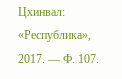Цхинвал: «Республика», 2017. — Ф. 107.